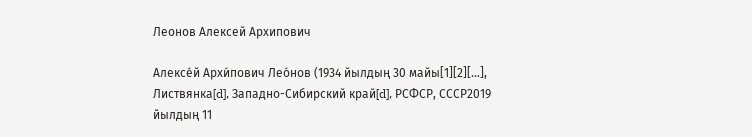Леонов Алексей Архипович

Алексе́й Архи́пович Лео́нов (1934 йылдың 30 майы[1][2][…], Листвянка[d], Западно-Сибирский край[d], РСФСР, СССР2019 йылдың 11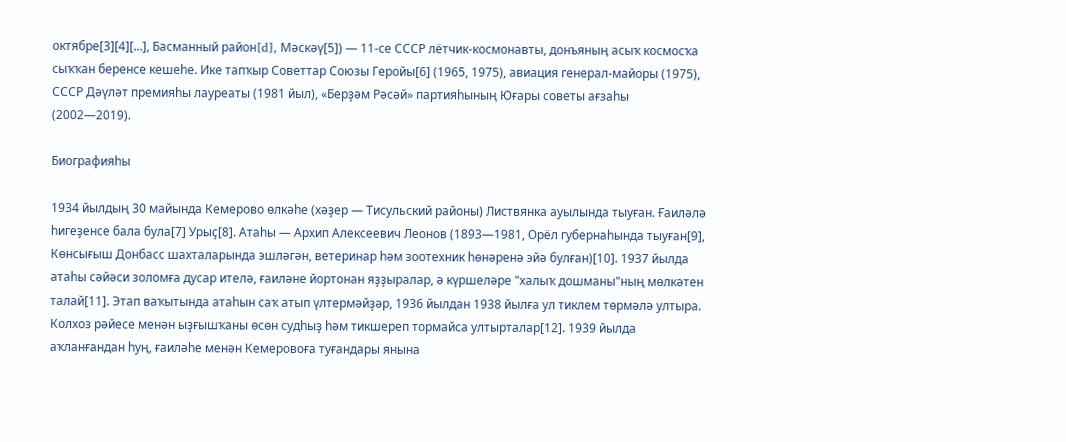октябре[3][4][…], Басманный район[d], Мәскәү[5]) — 11-се СССР лётчик-космонавты, донъяның асыҡ космосҡа сыҡҡан беренсе кешеһе. Ике тапҡыр Советтар Союзы Геройы[6] (1965, 1975), авиация генерал-майоры (1975), СССР Дәүләт премияһы лауреаты (1981 йыл), «Берҙәм Рәсәй» партияһының Юғары советы ағзаһы (2002—2019).

Биографияһы

1934 йылдың 30 майында Кемерово өлкәһе (хәҙер — Тисульский районы) Листвянка ауылында тыуған. Ғаиләлә һигеҙенсе бала була[7] Урыҫ[8]. Атаһы — Архип Алексеевич Леонов (1893—1981, Орёл губернаһында тыуған[9], Көнсығыш Донбасс шахталарында эшләгән, ветеринар һәм зоотехник һөнәренә эйә булған)[10]. 1937 йылда атаһы сәйәси золомға дусар ителә, ғаиләне йортонан яҙҙыралар, ә күршеләре "халыҡ дошманы"ның мөлкәтен талай[11]. Этап ваҡытында атаһын саҡ атып үлтермәйҙәр, 1936 йылдан 1938 йылға ул тиклем төрмәлә ултыра. Колхоз рәйесе менән ыҙғышҡаны өсөн судһыҙ һәм тикшереп тормайса ултырталар[12]. 1939 йылда аҡланғандан һуң, ғаиләһе менән Кемеровоға туғандары янына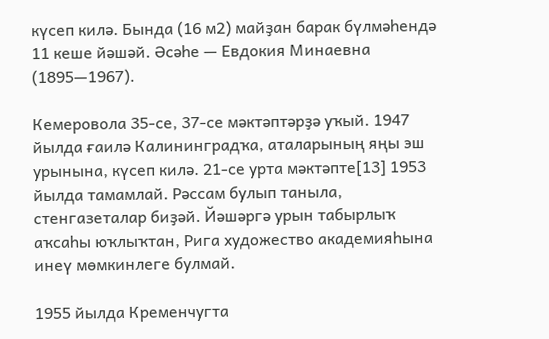күсеп килә. Бында (16 м2) майҙан барак бүлмәһендә 11 кеше йәшәй. Әсәһе — Евдокия Минаевна (1895—1967).

Кемеровола 35-се, 37-се мәктәптәрҙә уҡый. 1947 йылда ғаилә Калининградҡа, аталарының яңы эш урынына, күсеп килә. 21-се урта мәктәпте[13] 1953 йылда тамамлай. Рәссам булып таныла, стенгазеталар биҙәй. Йәшәргә урын табырлыҡ аҡсаһы юҡлыҡтан, Рига художество академияһына инеү мөмкинлеге булмай.

1955 йылда Кременчугта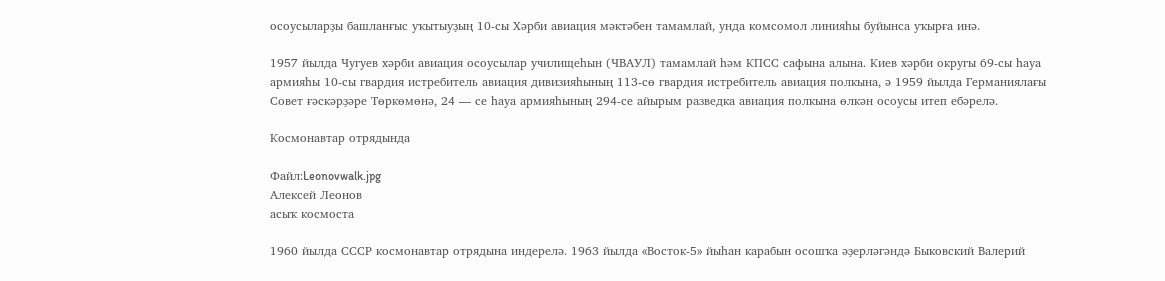осоусыларҙы башланғыс уҡытыуҙың 10-сы Хәрби авиация мәктәбен тамамлай, унда комсомол линияһы буйынса уҡырға инә.

1957 йылда Чугуев хәрби авиация осоусылар училищеһын (ЧВАУЛ) тамамлай һәм КПСС сафына алына. Киев хәрби округы 69-сы һауа армияһы 10-сы гвардия истребитель авиация дивизияһының 113-сө гвардия истребитель авиация полкына, ә 1959 йылда Германиялағы Совет ғәскәрҙәре Төркөмөнә, 24 — се һауа армияһының 294-се айырым разведка авиация полкына өлкән осоусы итеп ебәрелә.

Космонавтар отрядында

Файл:Leonovwalk.jpg
Алексей Леонов
асыҡ космоста

1960 йылда СССР космонавтар отрядына индерелә. 1963 йылда «Восток-5» йыһан карабын осошҡа әҙерләгәндә Быковский Валерий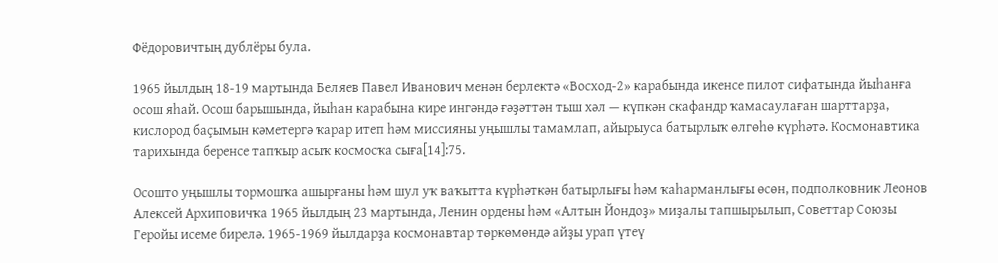Фёдоровичтың дублёры була.

1965 йылдың 18-19 мартында Беляев Павел Иванович менән берлектә «Восход-2» карабында икенсе пилот сифатында йыһанға осош яһай. Осош барышында, йыһан карабына кире ингәндә ғәҙәттән тыш хәл — күпкән скафандр ҡамасаулаған шарттарҙа, кислород баҫымын кәметергә ҡарар итеп һәм миссияны уңышлы тамамлап, айырыуса батырлыҡ өлгөһө күрһәтә. Космонавтика тарихында беренсе тапҡыр асыҡ космосҡа сыға[14]:75.

Осошто уңышлы тормошҡа ашырғаны һәм шул уҡ ваҡытта күрһәткән батырлығы һәм ҡаһарманлығы өсөн, подполковник Леонов Алексей Архиповичҡа 1965 йылдың 23 мартында, Ленин ордены һәм «Алтын Йондоҙ» миҙалы тапшырылып, Советтар Союзы Геройы исеме бирелә. 1965-1969 йылдарҙа космонавтар төркөмөндә айҙы урап үтеү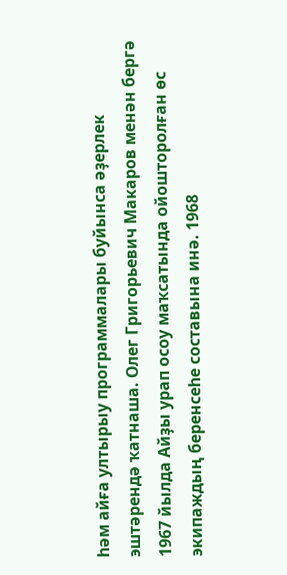һәм айға ултырыу программалары буйынса әҙерлек эштәрендә ҡатнаша. Олег Григорьевич Макаров менән бергә 1967 йылда Айҙы урап осоу маҡсатында ойошторолған өс экипаждың беренсеһе составына инә. 1968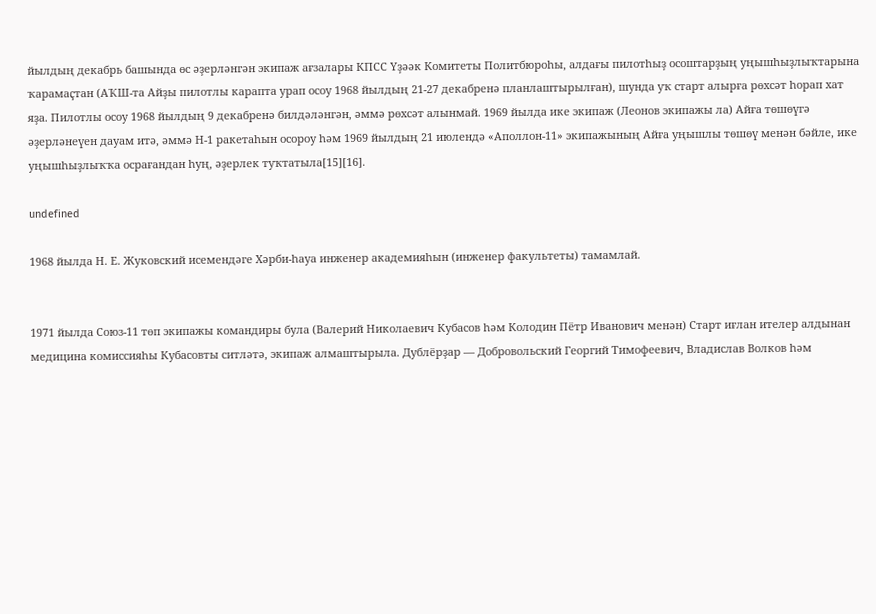йылдың декабрь башында өс әҙерләнгән экипаж ағзалары КПСС Үҙәәк Комитеты Политбюроһы, алдағы пилотһыҙ осоштарҙың уңышһыҙлыҡтарына ҡарамаҫтан (АҠШ-та Айҙы пилотлы карапта урап осоу 1968 йылдың 21-27 декабренә планлаштырылған), шунда уҡ старт алырға рөхсәт һорап хат яҙа. Пилотлы осоу 1968 йылдың 9 декабренә билдәләнгән, әммә рөхсәт алынмай. 1969 йылда ике экипаж (Леонов экипажы ла) Айға төшөүгә әҙерләнеүен дауам итә, әммә Н-1 ракетаһын осороу һәм 1969 йылдың 21 июлендә «Аполлон-11» экипажының Айға уңышлы төшөү менән бәйле, ике уңышһыҙлыҡҡа осрағандан һуң, әҙерлек туҡтатыла[15][16].

undefined

1968 йылда Н. Е. Жуковский исемендәге Хәрби-һауа инженер академияһын (инженер факультеты) тамамлай.


1971 йылда Союз-11 төп экипажы командиры була (Валерий Николаевич Кубасов һәм Колодин Пётр Иванович менән) Старт иғлан ителер алдынан медицина комиссияһы Кубасовты ситләтә, экипаж алмаштырыла. Дублёрҙар — Добровольский Георгий Тимофеевич, Владислав Волков һәм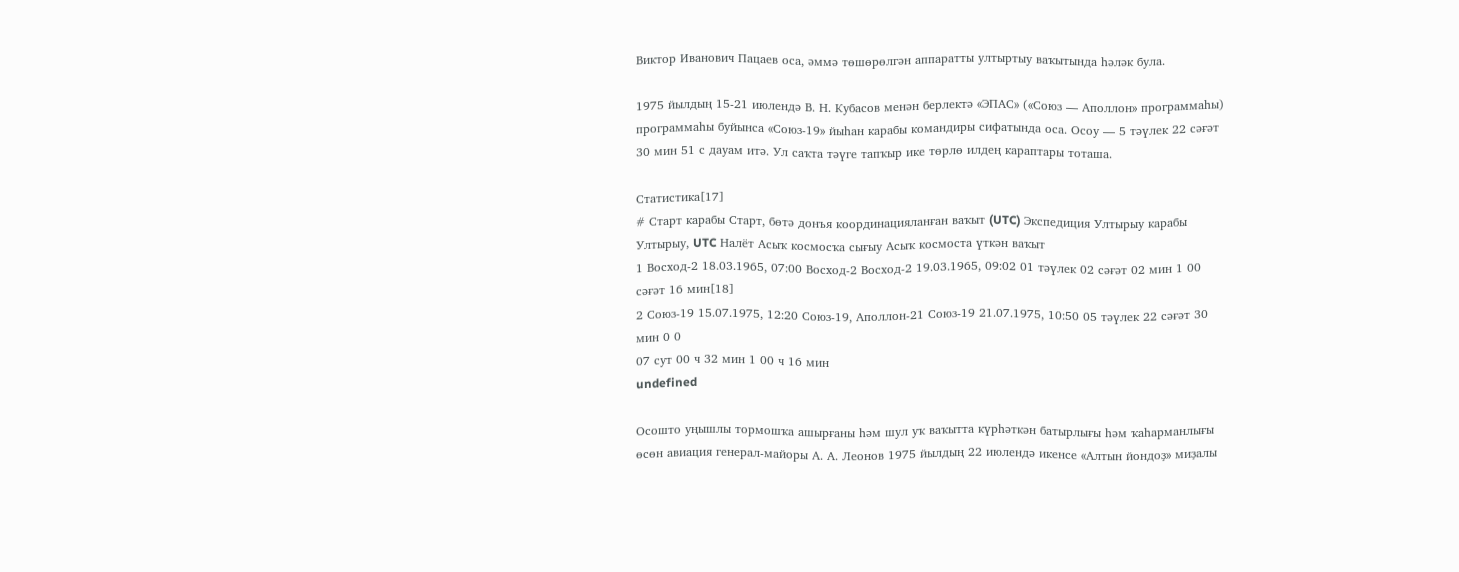Виктор Иванович Пацаев оса, әммә төшөрөлгән аппаратты ултыртыу ваҡытында һәләк була.

1975 йылдың 15-21 июлендә В. Н. Кубасов менән берлектә «ЭПАС» («Союз — Аполлон» программаһы) программаһы буйынса «Союз-19» йыһан карабы командиры сифатында оса. Осоу — 5 тәүлек 22 сәғәт 30 мин 51 с дауам итә. Ул саҡта тәүге тапҡыр ике төрлө илдең караптары тоташа.

Статистика[17]
# Старт карабы Старт, бөтә донъя координацияланған ваҡыт (UTC) Экспедиция Ултырыу карабы Ултырыу, UTC Налёт Асыҡ космосҡа сығыу Асыҡ космоста үткән ваҡыт
1 Восход-2 18.03.1965, 07:00 Восход-2 Восход-2 19.03.1965, 09:02 01 тәүлек 02 сәғәт 02 мин 1 00 сәғәт 16 мин[18]
2 Союз-19 15.07.1975, 12:20 Союз-19, Аполлон-21 Союз-19 21.07.1975, 10:50 05 тәүлек 22 сәғәт 30 мин 0 0
07 сут 00 ч 32 мин 1 00 ч 16 мин
undefined

Осошто уңышлы тормошҡа ашырғаны һәм шул уҡ ваҡытта күрһәткән батырлығы һәм ҡаһарманлығы өсөн авиация генерал-майоры А. А. Леонов 1975 йылдың 22 июлендә икенсе «Алтын йондоҙ» миҙалы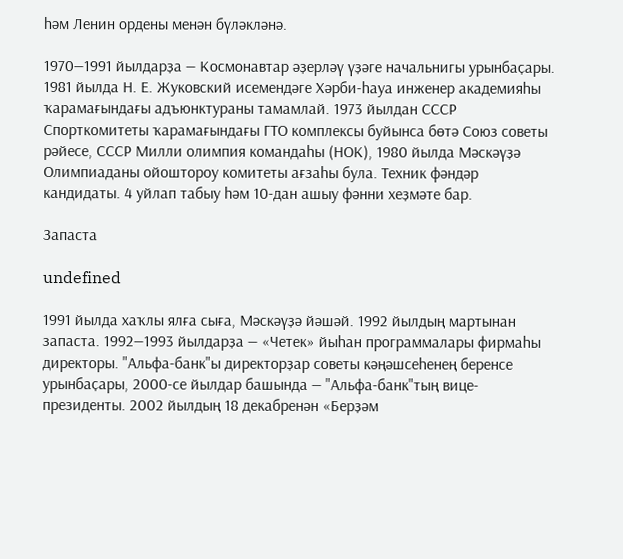һәм Ленин ордены менән бүләкләнә.

1970—1991 йылдарҙа — Космонавтар әҙерләү үҙәге начальнигы урынбаҫары. 1981 йылда Н. Е. Жуковский исемендәге Хәрби-һауа инженер академияһы ҡарамағындағы адъюнктураны тамамлай. 1973 йылдан СССР Спорткомитеты ҡарамағындағы ГТО комплексы буйынса бөтә Союз советы рәйесе, СССР Милли олимпия командаһы (НОК), 1980 йылда Мәскәүҙә Олимпиаданы ойоштороу комитеты ағзаһы була. Техник фәндәр кандидаты. 4 уйлап табыу һәм 10-дан ашыу фәнни хеҙмәте бар.

Запаста

undefined

1991 йылда хаҡлы ялға сыға, Мәскәүҙә йәшәй. 1992 йылдың мартынан запаста. 1992—1993 йылдарҙа — «Четек» йыһан программалары фирмаһы директоры. "Альфа-банк"ы директорҙар советы кәңәшсеһенең беренсе урынбаҫары, 2000-се йылдар башында — "Альфа-банк"тың вице-президенты. 2002 йылдың 18 декабренән «Берҙәм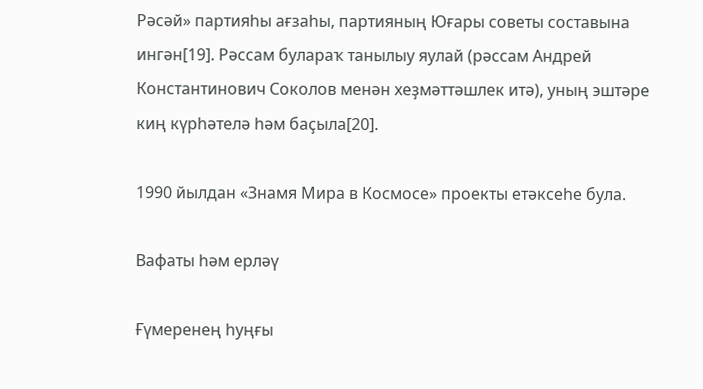Рәсәй» партияһы ағзаһы, партияның Юғары советы составына ингән[19]. Рәссам булараҡ танылыу яулай (рәссам Андрей Константинович Соколов менән хеҙмәттәшлек итә), уның эштәре киң күрһәтелә һәм баҫыла[20].

1990 йылдан «Знамя Мира в Космосе» проекты етәксеһе була.

Вафаты һәм ерләү

Ғүмеренең һуңғы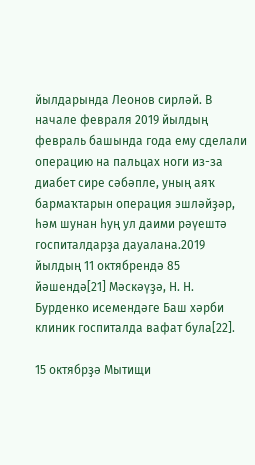йылдарында Леонов сирләй. В начале февраля 2019 йылдың февраль башында года ему сделали операцию на пальцах ноги из-за диабет сире сәбәпле, уның аяҡ бармаҡтарын операция эшләйҙәр, һәм шунан һуң ул даими рәүештә госпиталдарҙа дауалана.2019 йылдың 11 октябрендә 85 йәшендә[21] Мәскәүҙә, Н. Н. Бурденко исемендәге Баш хәрби клиник госпиталда вафат була[22].

15 октябрҙә Мытищи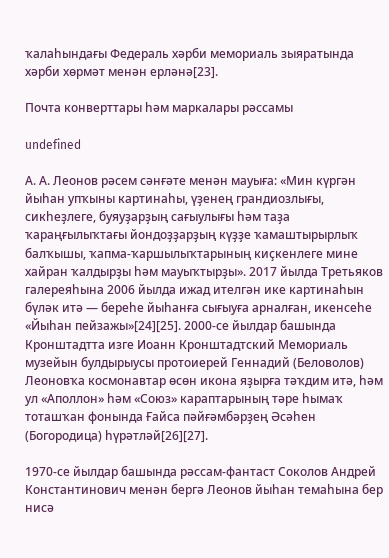ҡалаһындағы Федераль хәрби мемориаль зыяратында хәрби хөрмәт менән ерләнә[23].

Почта конверттары һәм маркалары рәссамы

undefined

А. А. Леонов рәсем сәнғәте менән мауыға: «Мин күргән йыһан упҡыны картинаһы, үҙенең грандиозлығы, сикһеҙлеге, буяуҙарҙың сағыулығы һәм таҙа ҡараңғылыҡтағы йондоҙҙарҙың күҙҙе ҡамаштырырлыҡ балҡышы, ҡапма-ҡаршылыҡтарының киҫкенлеге мине хайран ҡалдырҙы һәм мауыҡтырҙы». 2017 йылда Третьяков галереяһына 2006 йылда ижад ителгән ике картинаһын бүләк итә — береһе йыһанға сығыуға арналған, икенсеһе «Йыһан пейзажы»[24][25]. 2000-се йылдар башында Кронштадтта изге Иоанн Кронштадтский Мемориаль музейын булдырыусы протоиерей Геннадий (Беловолов) Леоновҡа космонавтар өсөн икона яҙырға тәҡдим итә, һәм ул «Аполлон» һәм «Союз» караптарының тәре һымаҡ тоташҡан фонында Ғайса пәйғәмбәрҙең Әсәһен (Богородица) һүрәтләй[26][27].

1970-се йылдар башында рәссам-фантаст Соколов Андрей Константинович менән бергә Леонов йыһан темаһына бер нисә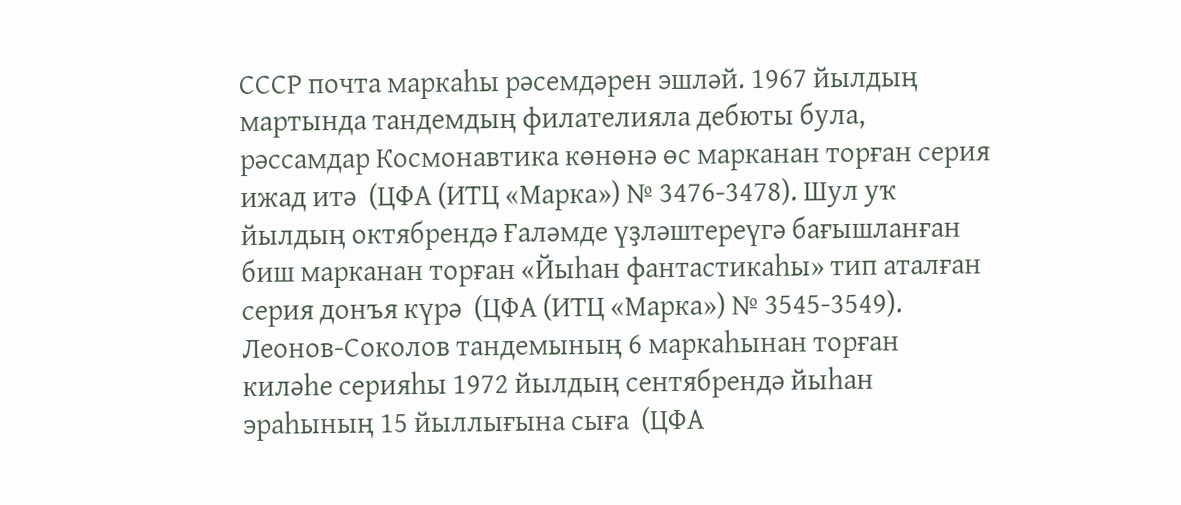СССР почта маркаһы рәсемдәрен эшләй. 1967 йылдың мартында тандемдың филателияла дебюты була, рәссамдар Космонавтика көнөнә өс марканан торған серия ижад итә  (ЦФА (ИТЦ «Марка») № 3476-3478). Шул уҡ йылдың октябрендә Ғаләмде үҙләштереүгә бағышланған биш марканан торған «Йыһан фантастикаһы» тип аталған серия донъя күрә  (ЦФА (ИТЦ «Марка») № 3545-3549). Леонов-Соколов тандемының 6 маркаһынан торған киләһе серияһы 1972 йылдың сентябрендә йыһан эраһының 15 йыллығына сыға  (ЦФА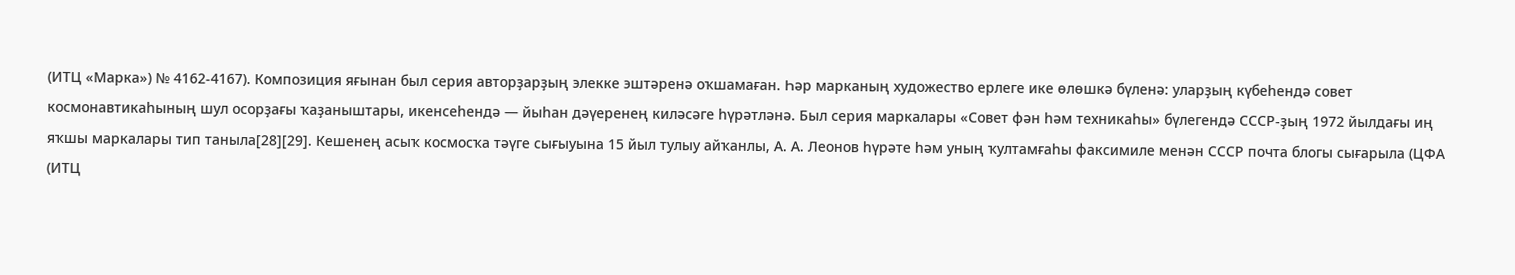(ИТЦ «Марка») № 4162-4167). Композиция яғынан был серия авторҙарҙың элекке эштәренә оҡшамаған. Һәр марканың художество ерлеге ике өлөшкә бүленә: уларҙың күбеһендә совет космонавтикаһының шул осорҙағы ҡаҙаныштары, икенсеһендә — йыһан дәүеренең киләсәге һүрәтләнә. Был серия маркалары «Совет фән һәм техникаһы» бүлегендә СССР-ҙың 1972 йылдағы иң яҡшы маркалары тип таныла[28][29]. Кешенең асыҡ космосҡа тәүге сығыуына 15 йыл тулыу айҡанлы, А. А. Леонов һүрәте һәм уның ҡултамғаһы факсимиле менән СССР почта блогы сығарыла (ЦФА (ИТЦ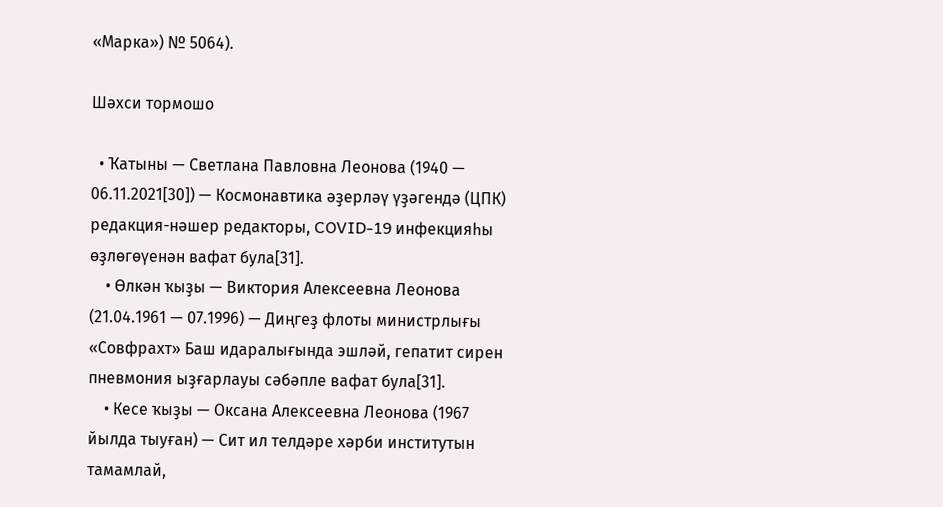«Марка») № 5064).

Шәхси тормошо

  • Ҡатыны — Светлана Павловна Леонова (1940 — 06.11.2021[30]) — Космонавтика әҙерләү үҙәгендә (ЦПК) редакция-нәшер редакторы, COVID-19 инфекцияһы өҙлөгөүенән вафат була[31].
    • Өлкән ҡыҙы — Виктория Алексеевна Леонова (21.04.1961 — 07.1996) — Диңгеҙ флоты министрлығы «Совфрахт» Баш идаралығында эшләй, гепатит сирен пневмония ыҙғарлауы сәбәпле вафат була[31].
    • Кесе ҡыҙы — Оксана Алексеевна Леонова (1967 йылда тыуған) — Сит ил телдәре хәрби институтын тамамлай,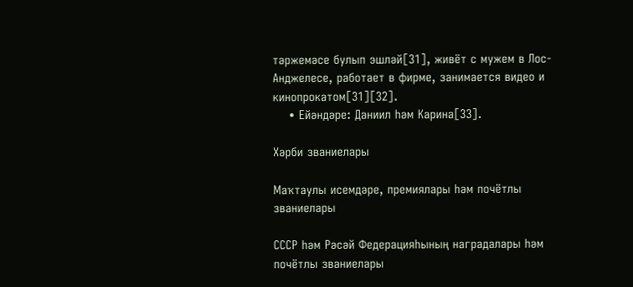тәржемәсе булып эшләй[31], живёт с мужем в Лос-Анджелесе, работает в фирме, занимается видео и кинопрокатом[31][32].
    • Ейәндәре: Даниил һәм Карина[33].

Хәрби званиелары

Маҡтаулы исемдәре, премиялары һәм почётлы званиелары

СССР һәм Рәсәй Федерацияһының наградалары һәм почётлы званиелары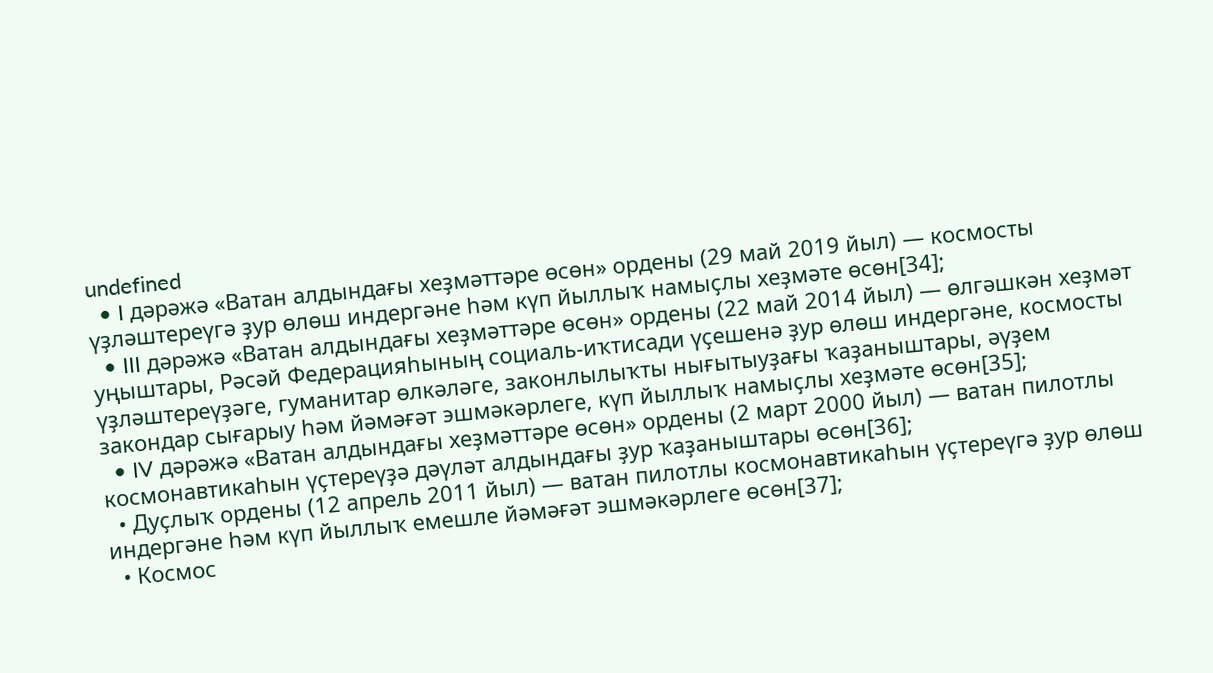undefined
  • I дәрәжә «Ватан алдындағы хеҙмәттәре өсөн» ордены (29 май 2019 йыл) — космосты үҙләштереүгә ҙур өлөш индергәне һәм күп йыллыҡ намыҫлы хеҙмәте өсөн[34];
  • III дәрәжә «Ватан алдындағы хеҙмәттәре өсөн» ордены (22 май 2014 йыл) — өлгәшкән хеҙмәт уңыштары, Рәсәй Федерацияһының социаль-иҡтисади үҫешенә ҙур өлөш индергәне, космосты үҙләштереүҙәге, гуманитар өлкәләге, законлылыҡты нығытыуҙағы ҡаҙаныштары, әүҙем закондар сығарыу һәм йәмәғәт эшмәкәрлеге, күп йыллыҡ намыҫлы хеҙмәте өсөн[35];
  • IV дәрәжә «Ватан алдындағы хеҙмәттәре өсөн» ордены (2 март 2000 йыл) — ватан пилотлы космонавтикаһын үҫтереүҙә дәүләт алдындағы ҙур ҡаҙаныштары өсөн[36];
  • Дуҫлыҡ ордены (12 апрель 2011 йыл) — ватан пилотлы космонавтикаһын үҫтереүгә ҙур өлөш индергәне һәм күп йыллыҡ емешле йәмәғәт эшмәкәрлеге өсөн[37];
  • Космос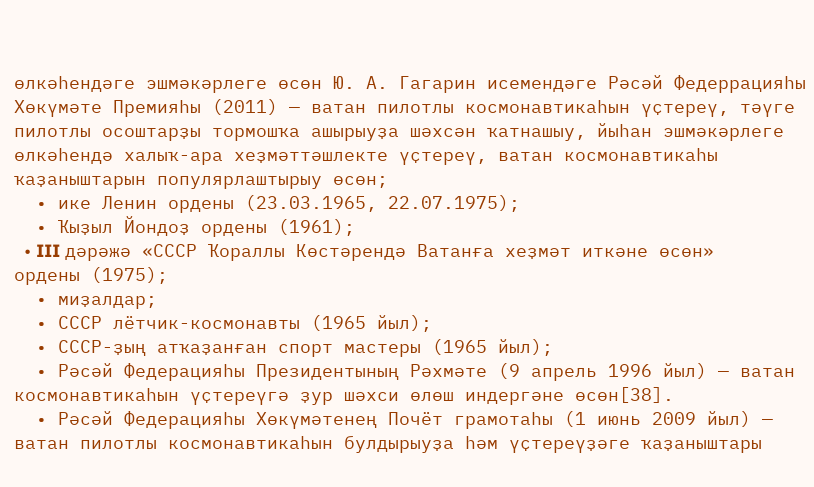өлкәһендәге эшмәкәрлеге өсөн Ю. А. Гагарин исемендәге Рәсәй Федеррацияһы Хөкүмәте Премияһы (2011) — ватан пилотлы космонавтикаһын үҫтереү, тәүге пилотлы осоштарҙы тормошҡа ашырыуҙа шәхсән ҡатнашыу, йыһан эшмәкәрлеге өлкәһендә халыҡ-ара хеҙмәттәшлекте үҫтереү, ватан космонавтикаһы ҡаҙаныштарын популярлаштырыу өсөн;
  • ике Ленин ордены (23.03.1965, 22.07.1975);
  • Ҡыҙыл Йондоҙ ордены (1961);
  • III дәрәжә «СССР Ҡораллы Көстәрендә Ватанға хеҙмәт иткәне өсөн» ордены (1975);
  • миҙалдар;
  • СССР лётчик-космонавты (1965 йыл);
  • СССР-ҙың атҡаҙанған спорт мастеры (1965 йыл);
  • Рәсәй Федерацияһы Президентының Рәхмәте (9 апрель 1996 йыл) — ватан космонавтикаһын үҫтереүгә ҙур шәхси өлөш индергәне өсөн[38].
  • Рәсәй Федерацияһы Хөкүмәтенең Почёт грамотаһы (1 июнь 2009 йыл) — ватан пилотлы космонавтикаһын булдырыуҙа һәм үҫтереүҙәге ҡаҙаныштары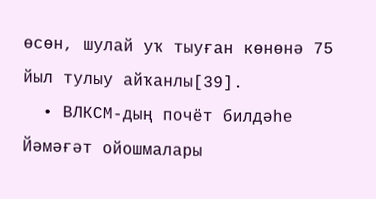өсөн, шулай уҡ тыуған көнөнә 75 йыл тулыу айҡанлы[39].
  • ВЛКСМ-дың почёт билдәһе
Йәмәғәт ойошмалары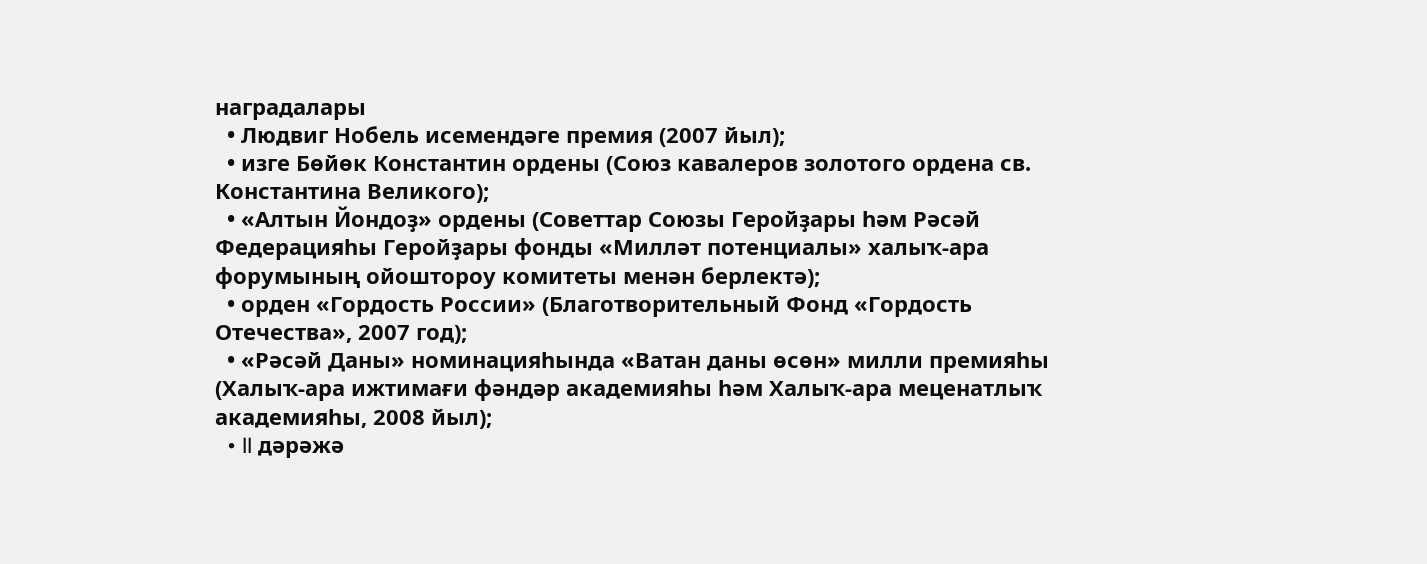наградалары
  • Людвиг Нобель исемендәге премия (2007 йыл);
  • изге Бөйөк Константин ордены (Союз кавалеров золотого ордена св. Константина Великого);
  • «Алтын Йондоҙ» ордены (Советтар Союзы Геройҙары һәм Рәсәй Федерацияһы Геройҙары фонды «Милләт потенциалы» халыҡ-ара форумының ойоштороу комитеты менән берлектә);
  • орден «Гордость России» (Благотворительный Фонд «Гордость Отечества», 2007 год);
  • «Рәсәй Даны» номинацияһында «Ватан даны өсөн» милли премияһы (Халыҡ-ара ижтимағи фәндәр академияһы һәм Халыҡ-ара меценатлыҡ академияһы, 2008 йыл);
  • II дәрәжә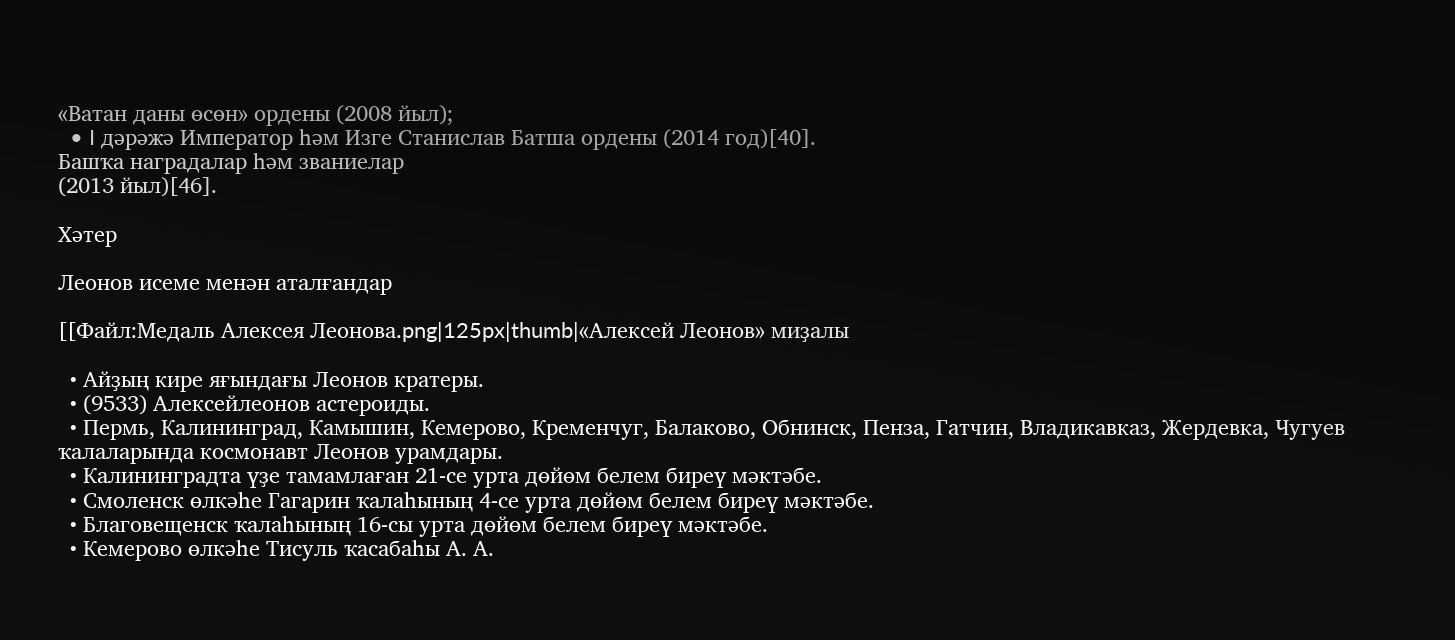«Ватан даны өсөн» ордены (2008 йыл);
  • I дәрәжә Император һәм Изге Станислав Батша ордены (2014 год)[40].
Башҡа наградалар һәм званиелар
(2013 йыл)[46].

Хәтер

Леонов исеме менән аталғандар

[[Файл:Медаль Алексея Леонова.png|125px|thumb|«Алексей Леонов» миҙалы

  • Айҙың кире яғындағы Леонов кратеры.
  • (9533) Алексейлеонов астероиды.
  • Пермь, Калининград, Камышин, Кемерово, Кременчуг, Балаково, Обнинск, Пенза, Гатчин, Владикавказ, Жердевка, Чугуев ҡалаларында космонавт Леонов урамдары.
  • Калининградта үҙе тамамлаған 21-се урта дөйөм белем биреү мәктәбе.
  • Смоленск өлкәһе Гагарин ҡалаһының 4-се урта дөйөм белем биреү мәктәбе.
  • Благовещенск ҡалаһының 16-сы урта дөйөм белем биреү мәктәбе.
  • Кемерово өлкәһе Тисуль ҡасабаһы А. А.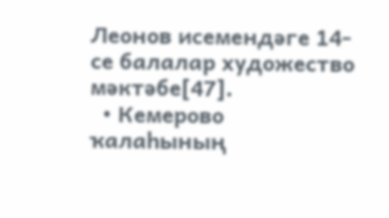Леонов исемендәге 14-се балалар художество мәктәбе[47].
  • Кемерово ҡалаһының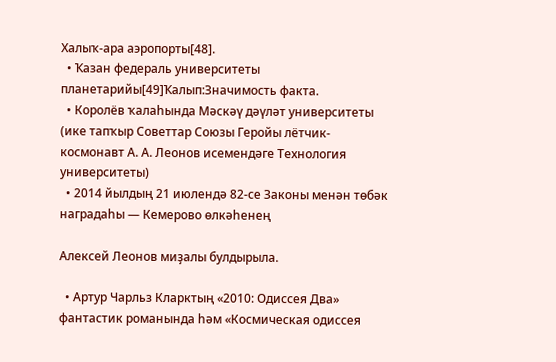Халыҡ-ара аэропорты[48].
  • Ҡазан федераль университеты планетарийы[49]Ҡалып:Значимость факта.
  • Королёв ҡалаһында Мәскәү дәүләт университеты (ике тапҡыр Советтар Союзы Геройы лётчик-космонавт А. А. Леонов исемендәге Технология университеты)
  • 2014 йылдың 21 июлендә 82-се Законы менән төбәк наградаһы — Кемерово өлкәһенең

Алексей Леонов миҙалы булдырыла.

  • Артур Чарльз Кларктың «2010: Одиссея Два» фантастик романында һәм «Космическая одиссея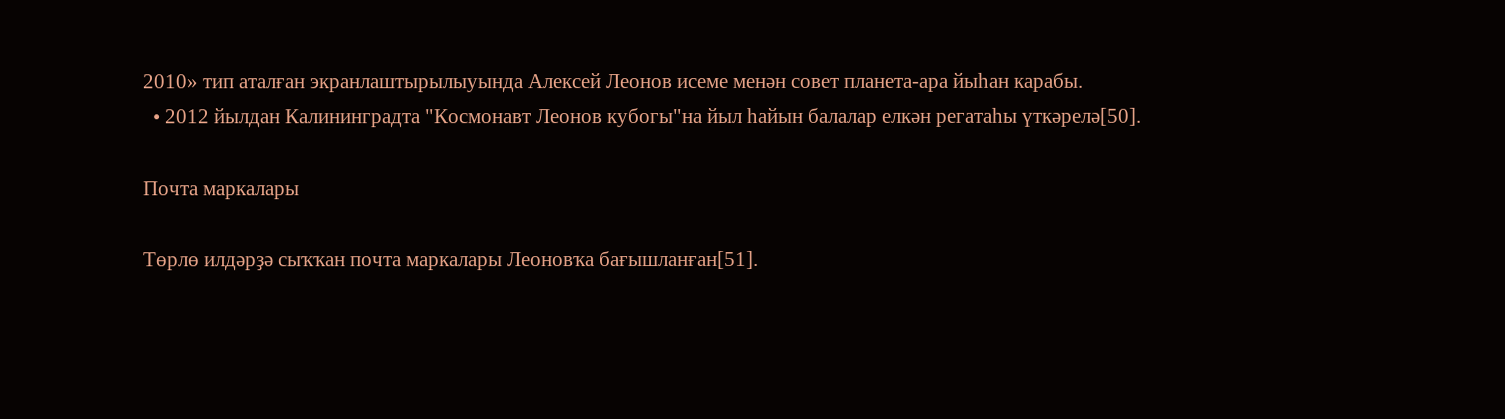2010» тип аталған экранлаштырылыуында Алексей Леонов исеме менән совет планета-ара йыһан карабы.
  • 2012 йылдан Калининградта "Космонавт Леонов кубогы"на йыл һайын балалар елкән регатаһы үткәрелә[50].

Почта маркалары

Төрлө илдәрҙә сыҡҡан почта маркалары Леоновҡа бағышланған[51].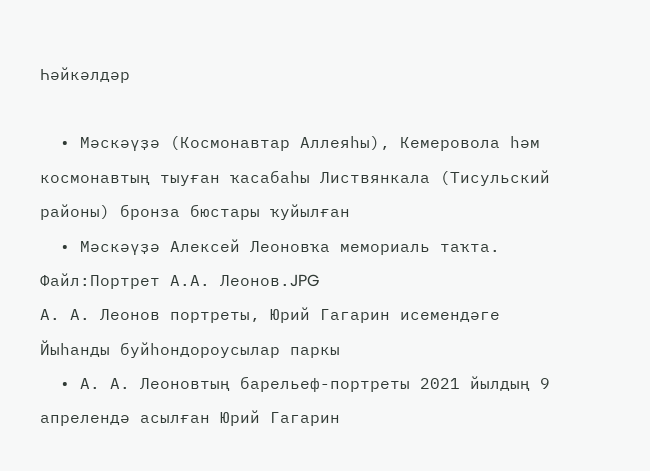Һәйкәлдәр

  • Мәскәүҙә (Космонавтар Аллеяһы), Кемеровола һәм космонавтың тыуған ҡасабаһы Листвянкала (Тисульский районы) бронза бюстары ҡуйылған
  • Мәскәүҙә Алексей Леоновҡа мемориаль таҡта.
Файл:Портрет А.А. Леонов.JPG
А. А. Леонов портреты, Юрий Гагарин исемендәге Йыһанды буйһондороусылар паркы
  • А. А. Леоновтың барельеф-портреты 2021 йылдың 9 апрелендә асылған Юрий Гагарин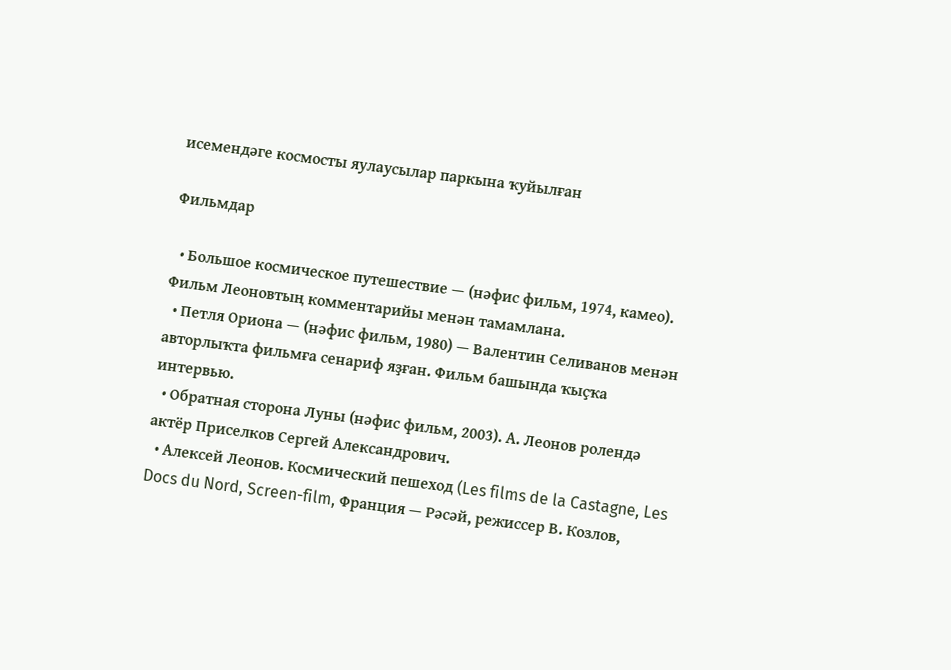исемендәге космосты яулаусылар паркына ҡуйылған

Фильмдар

  • Большое космическое путешествие — (нәфис фильм, 1974, камео). Фильм Леоновтың комментарийы менән тамамлана.
  • Петля Ориона — (нәфис фильм, 1980) — Валентин Селиванов менән авторлыҡта фильмға сенариф яҙған. Фильм башында ҡыҫҡа интервью.
  • Обратная сторона Луны (нәфис фильм, 2003). А. Леонов ролендә актёр Приселков Сергей Александрович.
  • Алексей Леонов. Космический пешеход (Les films de la Castagne, Les Docs du Nord, Screen-film, Франция — Рәсәй, режиссер В. Козлов,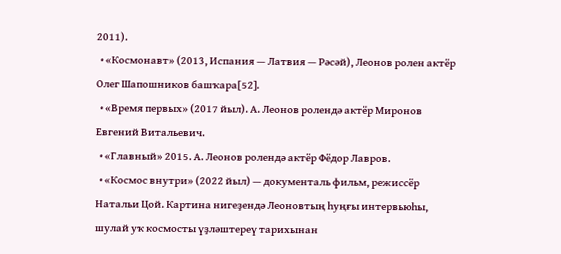2011).
  • «Космонавт» (2013, Испания — Латвия — Рәсәй), Леонов ролен актёр Олег Шапошников башҡара[52].
  • «Время первых» (2017 йыл). А. Леонов ролендә актёр Миронов Евгений Витальевич.
  • «Главный» 2015. А. Леонов ролендә актёр Фёдор Лавров.
  • «Космос внутри» (2022 йыл) — документаль фильм, режиссёр Натальи Цой. Картина нигеҙендә Леоновтың һуңғы интервьюһы, шулай уҡ космосты үҙләштереү тарихынан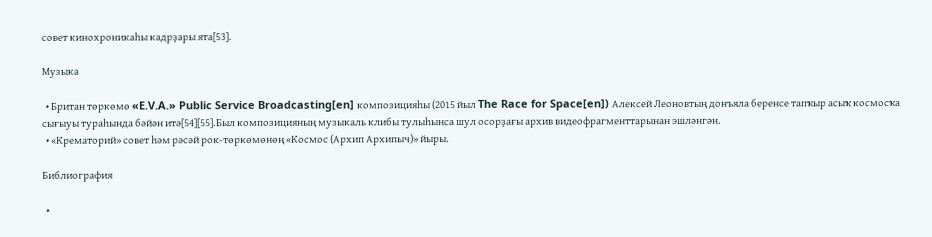совет кинохроникаһы кадрҙары ята[53].

Музыка

  • Британ төркөмө «E.V.A.» Public Service Broadcasting[en] композицияһы (2015 йыл The Race for Space[en]) Алексей Леоновтың донъяла беренсе тапҡыр асыҡ космосҡа сығыуы тураһында бәйән итә[54][55].Был композицияның музыкаль клибы тулыһынса шул осорҙағы архив видеофрагменттарынан эшләнгән.
  • «Крематорий» совет һәм рәсәй рок-төркөмөнөң «Космос (Архип Архипыч)» йыры.

Библиография

  •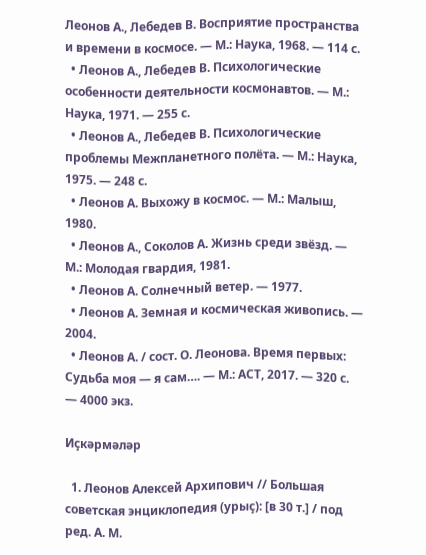Леонов А., Лебедев В. Восприятие пространства и времени в космосе. — М.: Наука, 1968. — 114 с.
  • Леонов А., Лебедев В. Психологические особенности деятельности космонавтов. — М.: Наука, 1971. — 255 с.
  • Леонов А., Лебедев В. Психологические проблемы Межпланетного полёта. — М.: Наука, 1975. — 248 с.
  • Леонов А. Выхожу в космос. — М.: Малыш, 1980.
  • Леонов А., Соколов А. Жизнь среди звёзд. — М.: Молодая гвардия, 1981.
  • Леонов А. Солнечный ветер. — 1977.
  • Леонов А. Земная и космическая живопись. — 2004.
  • Леонов А. / сост. О. Леонова. Время первых: Судьба моя — я сам…. — М.: АСТ, 2017. — 320 с. — 4000 экз.

Иҫкәрмәләр

  1. Леонов Алексей Архипович // Большая советская энциклопедия (урыҫ): [в 30 т.] / под ред. А. М.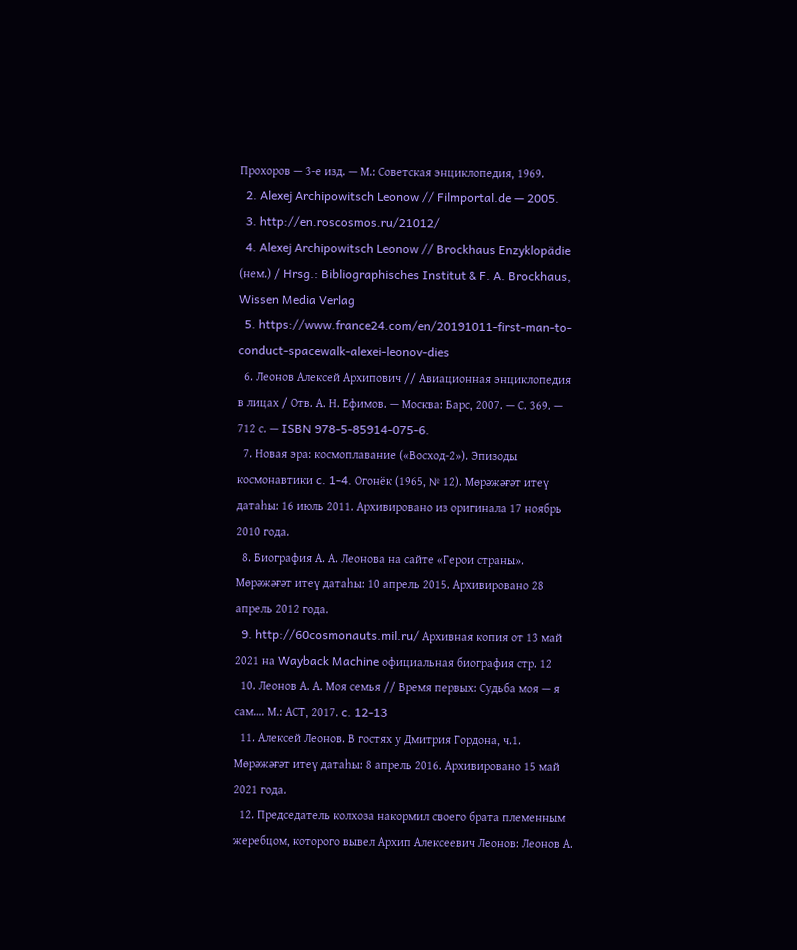Прохоров — 3-е изд. — М.: Советская энциклопедия, 1969.
  2. Alexej Archipowitsch Leonow // Filmportal.de — 2005.
  3. http://en.roscosmos.ru/21012/
  4. Alexej Archipowitsch Leonow // Brockhaus Enzyklopädie (нем.) / Hrsg.: Bibliographisches Institut & F. A. Brockhaus, Wissen Media Verlag
  5. https://www.france24.com/en/20191011-first-man-to-conduct-spacewalk-alexei-leonov-dies
  6. Леонов Алексей Архипович // Авиационная энциклопедия в лицах / Отв. А. Н. Ефимов. — Москва: Барс, 2007. — С. 369. — 712 с. — ISBN 978-5-85914-075-6.
  7. Новая эра: космоплавание («Восход-2»). Эпизоды космонавтики c. 1-4. Огонёк (1965, № 12). Мөрәжәғәт итеү датаһы: 16 июль 2011. Архивировано из оригинала 17 ноябрь 2010 года.
  8. Биография А. А. Леонова на сайте «Герои страны». Мөрәжәғәт итеү датаһы: 10 апрель 2015. Архивировано 28 апрель 2012 года.
  9. http://60cosmonauts.mil.ru/ Архивная копия от 13 май 2021 на Wayback Machine официальная биография стр. 12
  10. Леонов А. А. Моя семья // Время первых: Судьба моя — я сам…. М.: АСТ, 2017. c. 12-13
  11. Алексей Леонов. В гостях у Дмитрия Гордона, ч.1. Мөрәжәғәт итеү датаһы: 8 апрель 2016. Архивировано 15 май 2021 года.
  12. Председатель колхоза накормил своего брата племенным жеребцом, которого вывел Архип Алексеевич Леонов: Леонов А.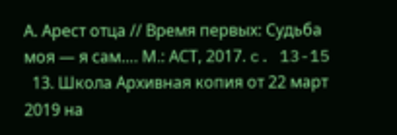А. Арест отца // Время первых: Судьба моя — я сам…. М.: АСТ, 2017. c. 13-15
  13. Школа Архивная копия от 22 март 2019 на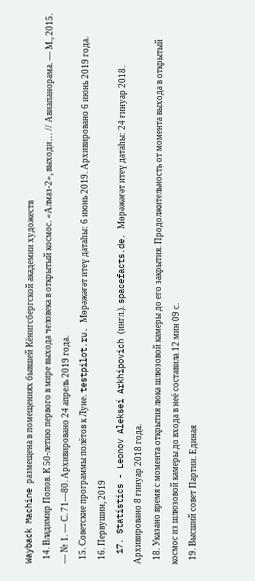Wayback Machine размещена в помещениях бывшей Кёнигсбергской академии художеств
  14. Владимир Попов. К 50-летию первого в мире выхода человека в открытый космос. «Алмаз-2», выходи… // Авиапанорама. — М., 2015. — № 1. — С. 71—80. Архивировано 24 апрель 2019 года.
  15. Советские программы полётов к Луне. testpilot.ru. Мөрәжәғәт итеү датаһы: 6 июнь 2019. Архивировано 6 июнь 2019 года.
  16. Первушин, 2019
  17. Statistics - Leonov Aleksei Arkhipovich (ингл.). spacefacts.de. Мөрәжәғәт итеү датаһы: 24 ғинуар 2018. Архивировано 8 ғинуар 2018 года.
  18. Указано время с момента открытия люка шлюзовой камеры до его закрытия. Продолжительность от момента выхода в открытый космос из шлюзовой камеры до входа в неё составила 12 мин 09 с.
  19. Высший совет Партии. Единая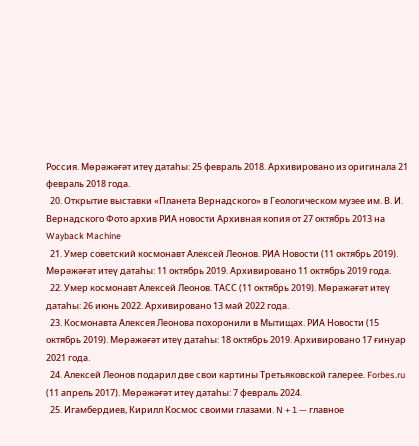Россия. Мөрәжәғәт итеү датаһы: 25 февраль 2018. Архивировано из оригинала 21 февраль 2018 года.
  20. Открытие выставки «Планета Вернадского» в Геологическом музее им. В. И. Вернадского Фото архив РИА новости Архивная копия от 27 октябрь 2013 на Wayback Machine
  21. Умер советский космонавт Алексей Леонов. РИА Новости (11 октябрь 2019). Мөрәжәғәт итеү датаһы: 11 октябрь 2019. Архивировано 11 октябрь 2019 года.
  22. Умер космонавт Алексей Леонов. ТАСС (11 октябрь 2019). Мөрәжәғәт итеү датаһы: 26 июнь 2022. Архивировано 13 май 2022 года.
  23. Космонавта Алексея Леонова похоронили в Мытищах. РИА Новости (15 октябрь 2019). Мөрәжәғәт итеү датаһы: 18 октябрь 2019. Архивировано 17 ғинуар 2021 года.
  24. Алексей Леонов подарил две свои картины Третьяковской галерее. Forbes.ru (11 апрель 2017). Мөрәжәғәт итеү датаһы: 7 февраль 2024.
  25. Игамбердиев, Кирилл Космос своими глазами. N + 1 — главное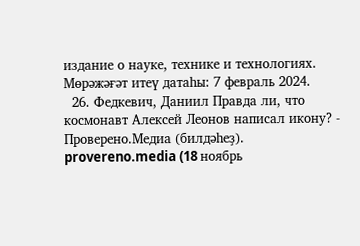издание о науке, технике и технологиях. Мөрәжәғәт итеү датаһы: 7 февраль 2024.
  26. Федкевич, Даниил Правда ли, что космонавт Алексей Леонов написал икону? - Проверено.Медиа (билдәһеҙ). provereno.media (18 ноябрь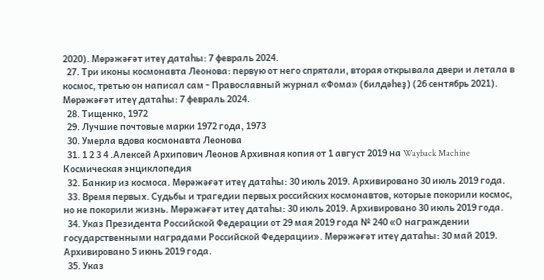2020). Мөрәжәғәт итеү датаһы: 7 февраль 2024.
  27. Три иконы космонавта Леонова: первую от него спрятали, вторая открывала двери и летала в космос, третью он написал сам - Православный журнал «Фома» (билдәһеҙ) (26 сентябрь 2021). Мөрәжәғәт итеү датаһы: 7 февраль 2024.
  28. Тищенко, 1972
  29. Лучшие почтовые марки 1972 года, 1973
  30. Умерла вдова космонавта Леонова
  31. 1 2 3 4 .Алексей Архипович Леонов Архивная копия от 1 август 2019 на Wayback Machine Космическая энциклопедия
  32. Банкир из космоса. Мөрәжәғәт итеү датаһы: 30 июль 2019. Архивировано 30 июль 2019 года.
  33. Время первых. Судьбы и трагедии первых российских космонавтов, которые покорили космос, но не покорили жизнь. Мөрәжәғәт итеү датаһы: 30 июль 2019. Архивировано 30 июль 2019 года.
  34. Указ Президента Российской Федерации от 29 мая 2019 года № 240 «О награждении государственными наградами Российской Федерации». Мөрәжәғәт итеү датаһы: 30 май 2019. Архивировано 5 июнь 2019 года.
  35. Указ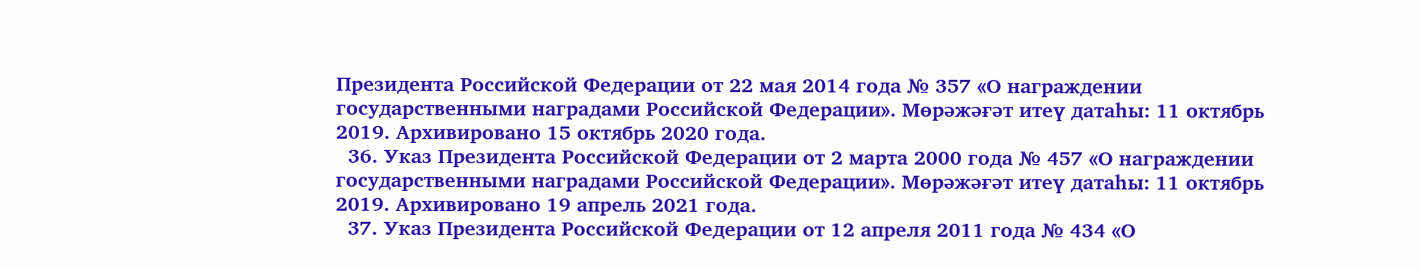Президента Российской Федерации от 22 мая 2014 года № 357 «О награждении государственными наградами Российской Федерации». Мөрәжәғәт итеү датаһы: 11 октябрь 2019. Архивировано 15 октябрь 2020 года.
  36. Указ Президента Российской Федерации от 2 марта 2000 года № 457 «О награждении государственными наградами Российской Федерации». Мөрәжәғәт итеү датаһы: 11 октябрь 2019. Архивировано 19 апрель 2021 года.
  37. Указ Президента Российской Федерации от 12 апреля 2011 года № 434 «О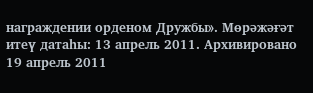награждении орденом Дружбы». Мөрәжәғәт итеү датаһы: 13 апрель 2011. Архивировано 19 апрель 2011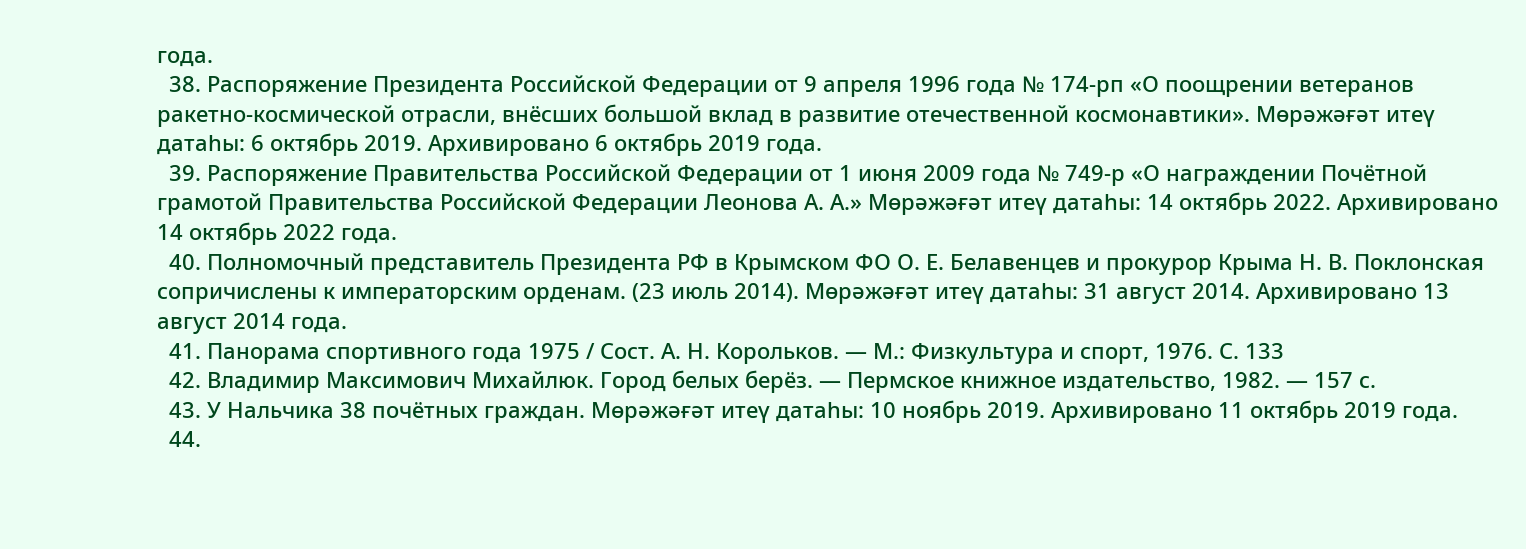года.
  38. Распоряжение Президента Российской Федерации от 9 апреля 1996 года № 174-рп «О поощрении ветеранов ракетно-космической отрасли, внёсших большой вклад в развитие отечественной космонавтики». Мөрәжәғәт итеү датаһы: 6 октябрь 2019. Архивировано 6 октябрь 2019 года.
  39. Распоряжение Правительства Российской Федерации от 1 июня 2009 года № 749-р «О награждении Почётной грамотой Правительства Российской Федерации Леонова А. А.» Мөрәжәғәт итеү датаһы: 14 октябрь 2022. Архивировано 14 октябрь 2022 года.
  40. Полномочный представитель Президента РФ в Крымском ФО О. Е. Белавенцев и прокурор Крыма Н. В. Поклонская сопричислены к императорским орденам. (23 июль 2014). Мөрәжәғәт итеү датаһы: 31 август 2014. Архивировано 13 август 2014 года.
  41. Панорама спортивного года 1975 / Сост. А. Н. Корольков. — М.: Физкультура и спорт, 1976. С. 133
  42. Владимир Максимович Михайлюк. Город белых берёз. — Пермское книжное издательство, 1982. — 157 с.
  43. У Нальчика 38 почётных граждан. Мөрәжәғәт итеү датаһы: 10 ноябрь 2019. Архивировано 11 октябрь 2019 года.
  44.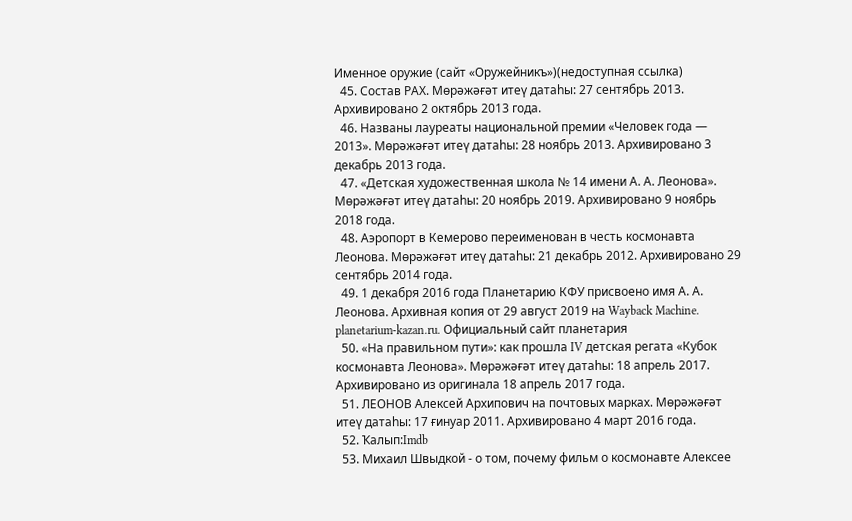Именное оружие (сайт «Оружейникъ»)(недоступная ссылка)
  45. Состав РАХ. Мөрәжәғәт итеү датаһы: 27 сентябрь 2013. Архивировано 2 октябрь 2013 года.
  46. Названы лауреаты национальной премии «Человек года — 2013». Мөрәжәғәт итеү датаһы: 28 ноябрь 2013. Архивировано 3 декабрь 2013 года.
  47. «Детская художественная школа № 14 имени А. А. Леонова». Мөрәжәғәт итеү датаһы: 20 ноябрь 2019. Архивировано 9 ноябрь 2018 года.
  48. Аэропорт в Кемерово переименован в честь космонавта Леонова. Мөрәжәғәт итеү датаһы: 21 декабрь 2012. Архивировано 29 сентябрь 2014 года.
  49. 1 декабря 2016 года Планетарию КФУ присвоено имя А. А. Леонова. Архивная копия от 29 август 2019 на Wayback Machine. planetarium-kazan.ru. Официальный сайт планетария
  50. «На правильном пути»: как прошла IV детская регата «Кубок космонавта Леонова». Мөрәжәғәт итеү датаһы: 18 апрель 2017. Архивировано из оригинала 18 апрель 2017 года.
  51. ЛЕОНОВ Алексей Архипович на почтовых марках. Мөрәжәғәт итеү датаһы: 17 ғинуар 2011. Архивировано 4 март 2016 года.
  52. Ҡалып:Imdb
  53. Михаил Швыдкой - о том, почему фильм о космонавте Алексее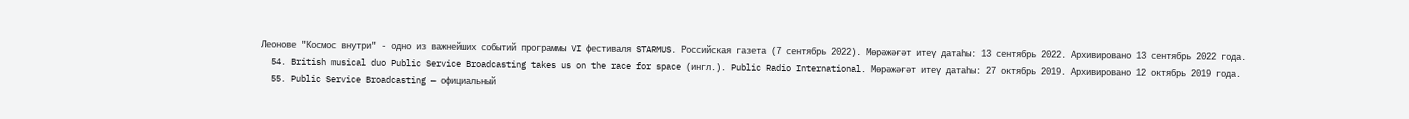Леонове "Космос внутри" - одно из важнейших событий программы VI фестиваля STARMUS. Российская газета (7 сентябрь 2022). Мөрәжәғәт итеү датаһы: 13 сентябрь 2022. Архивировано 13 сентябрь 2022 года.
  54. British musical duo Public Service Broadcasting takes us on the race for space (ингл.). Public Radio International. Мөрәжәғәт итеү датаһы: 27 октябрь 2019. Архивировано 12 октябрь 2019 года.
  55. Public Service Broadcasting — официальный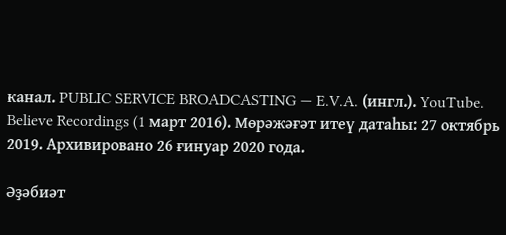канал. PUBLIC SERVICE BROADCASTING — E.V.A. (ингл.). YouTube. Believe Recordings (1 март 2016). Мөрәжәғәт итеү датаһы: 27 октябрь 2019. Архивировано 26 ғинуар 2020 года.

Әҙәбиәт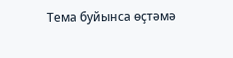Тема буйынса өҫтәмә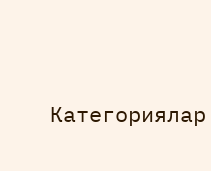Категориялар